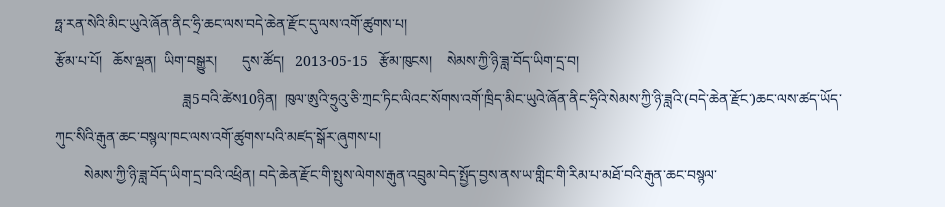ཧྥ་རན་སེའི་མིང་ཡུའེ་ཞོན་ནིང་ཧྲི་ཆང་ལས་བདེ་ཆེན་རྫོང་དུ་ལས་འགོ་ཚུགས་པ།
རྩོམ་པ་པོ།   ཆོས་ལྡན།  ཡིག་བསྒྱུར།       དུས་ཚོད།   2013-05-15   རྩོམ་ཁུངས།    སེམས་ཀྱི་ཉི་ཟླ་བོད་ཡིག་དྲ་བ།
                                   ཟླ5བའི་ཚེས10ཉིན།  ཁུལ་ཨུའི་ཧྲུའུ་ཅི་ཀྲང་ཏིང་ལིའང་སོགས་འགོ་ཁྲིད་མིང་ཡུའེ་ཞོན་ནིང་ཧྲིའི་སེམས་ཀྱི་ཉི་ཟླའི་(བདེ་ཆེན་རྫོང་)ཆང་ལས་ཚད་ཡོད་ཀུང་སིའི་རྒུན་ཆང་བསྙལ་ཁང་ལས་འགོ་ཚུགས་པའི་མཛད་སྒོར་ཞུགས་པ།
        སེམས་ཀྱི་ཉི་ཟླ་བོད་ཡིག་དྲ་བའི་འཕྲིན། བདེ་ཆེན་རྫོང་གི་སྤུས་ལེགས་རྒུན་འབྲུམ་བེད་སྤྱོད་བྱས་ནས་ཡ་གླིང་གི་རིམ་པ་མཐོ་བའི་རྒུན་ཆང་བསྙལ་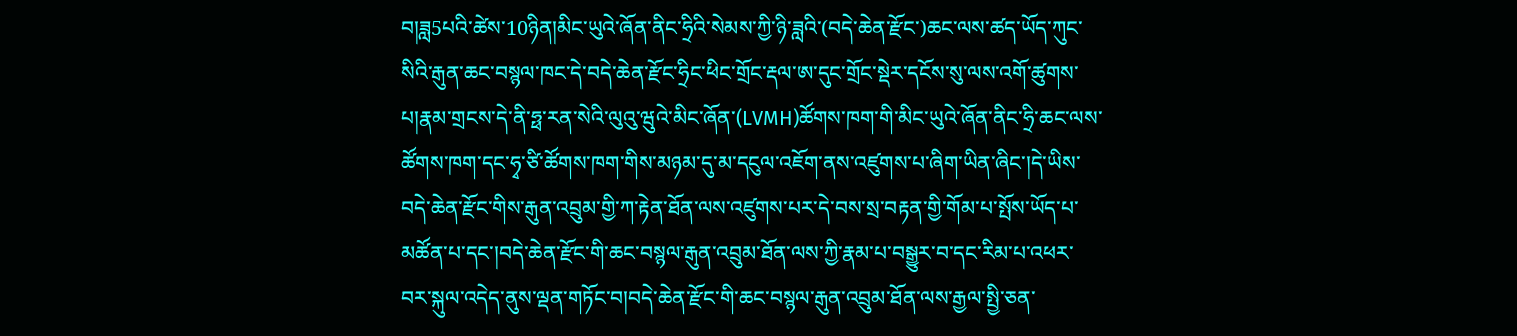བ།ཟླ5པའི་ཚེས་10ཉིན།མིང་ཡུའེ་ཞོན་ནིང་ཧྲིའི་སེམས་ཀྱི་ཉི་ཟླའི་(བདེ་ཆེན་རྫོང་)ཆང་ལས་ཚད་ཡོད་ཀུང་སིའི་རྒུན་ཆང་བསྙལ་ཁང་དེ་བདེ་ཆེན་རྫོང་ཧྲིང་ཕིང་གྲོང་རྡལ་ཨ་དུང་གྲོང་སྡེར་དངོས་སུ་ལས་འགོ་ཚུགས་པ།རྣམ་གྲངས་དེ་ནི་ཧྥ་རན་སེའི་ལུའུ་ཝུའེ་མིང་ཞོན་(LVMH)ཚོགས་ཁག་གི་མིང་ཡུའེ་ཞོན་ནིང་ཧྲི་ཆང་ལས་ཚོགས་ཁག་དང་ཧྭ་ཙི་ཚོགས་ཁག་གིས་མཉམ་དུ་མ་དངུལ་འཇོག་ནས་འཛུགས་པ་ཞིག་ཡིན་ཞིང་།དེ་ཡིས་བདེ་ཆེན་རྫོང་གིས་རྒུན་འབྲུམ་གྱི་ཀ་རྟེན་ཐོན་ལས་འཛུགས་པར་དེ་བས་སྲ་བརྟན་གྱི་གོམ་པ་སྤོས་ཡོད་པ་མཚོན་པ་དང་།བདེ་ཆེན་རྫོང་གི་ཆང་བསྙལ་རྒུན་འབྲུམ་ཐོན་ལས་ཀྱི་རྣམ་པ་བསྒྱུར་བ་དང་རིམ་པ་འཕར་བར་སྐུལ་འདེད་ནུས་ལྡན་གཏོང་བ།བདེ་ཆེན་རྫོང་གི་ཆང་བསྙལ་རྒུན་འབྲུམ་ཐོན་ལས་རྒྱལ་སྤྱི་ཅན་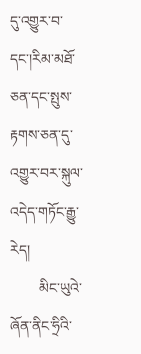དུ་འགྱུར་བ་དང་།རིམ་མཐོ་ཅན་དང་སྤུས་རྟགས་ཅན་དུ་འགྱུར་བར་སྐུལ་འདེད་གཏོང་རྒྱུ་རེད།
        མིང་ཡུའེ་ཞོན་ནིང་ཧྲིའི་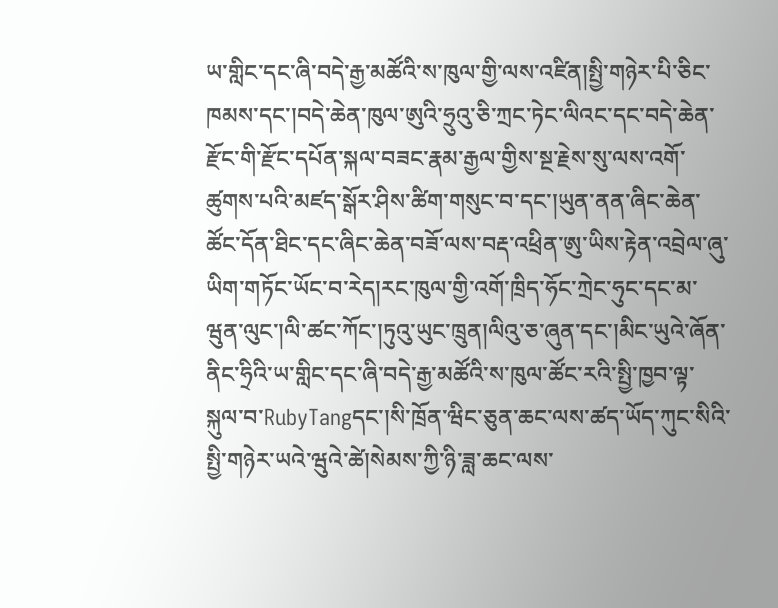ཡ་གླིང་དང་ཞི་བདེ་རྒྱ་མཚོའི་ས་ཁུལ་གྱི་ལས་འཛིན།སྤྱི་གཉེར་པི་ཅིང་ཁམས་དང་།བདེ་ཆེན་ཁུལ་ཨུའི་ཧྲུའུ་ཅི་ཀྲང་ཏེང་ལིའང་དང་བདེ་ཆེན་རྫོང་གི་རྫོང་དཔོན་སྐལ་བཟང་རྣམ་རྒྱལ་གྱིས་སྔ་རྗེས་སུ་ལས་འགོ་ཚུགས་པའི་མཛད་སྒོར་ཤིས་ཚིག་གསུང་བ་དང་།ཡུན་ནན་ཞིང་ཆེན་ཚོང་དོན་ཐིང་དང་ཞིང་ཆེན་བཟོ་ལས་བརྡ་འཕྲིན་ཨུ་ཡིས་རྟེན་འབྲེལ་ཞུ་ཡིག་གཏོང་ཡོང་བ་རེད།རང་ཁུལ་གྱི་འགོ་ཁྲིད་ཧོང་ཀྲེང་ཧུང་དང་མ་ཝུན་ལུང་།ལི་ཚང་ཀོང་།ཏུའུ་ཡུང་ཁྲུན།ལིའུ་ཅ་ཞུན་དང་།མིང་ཡུའེ་ཞོན་ནིང་ཧྲིའི་ཡ་གླིང་དང་ཞི་བདེ་རྒྱ་མཚོའི་ས་ཁུལ་ཚོང་རའི་སྤྱི་ཁྱབ་ལྟ་སྐུལ་བ་RubyTangདང་།སི་ཁྲོན་ཝིང་ཅུན་ཆང་ལས་ཚད་ཡོད་ཀུང་སིའི་སྤྱི་གཉེར་ཡའེ་ཝུའེ་ཚེ།སེམས་ཀྱི་ཉི་ཟླ་ཆང་ལས་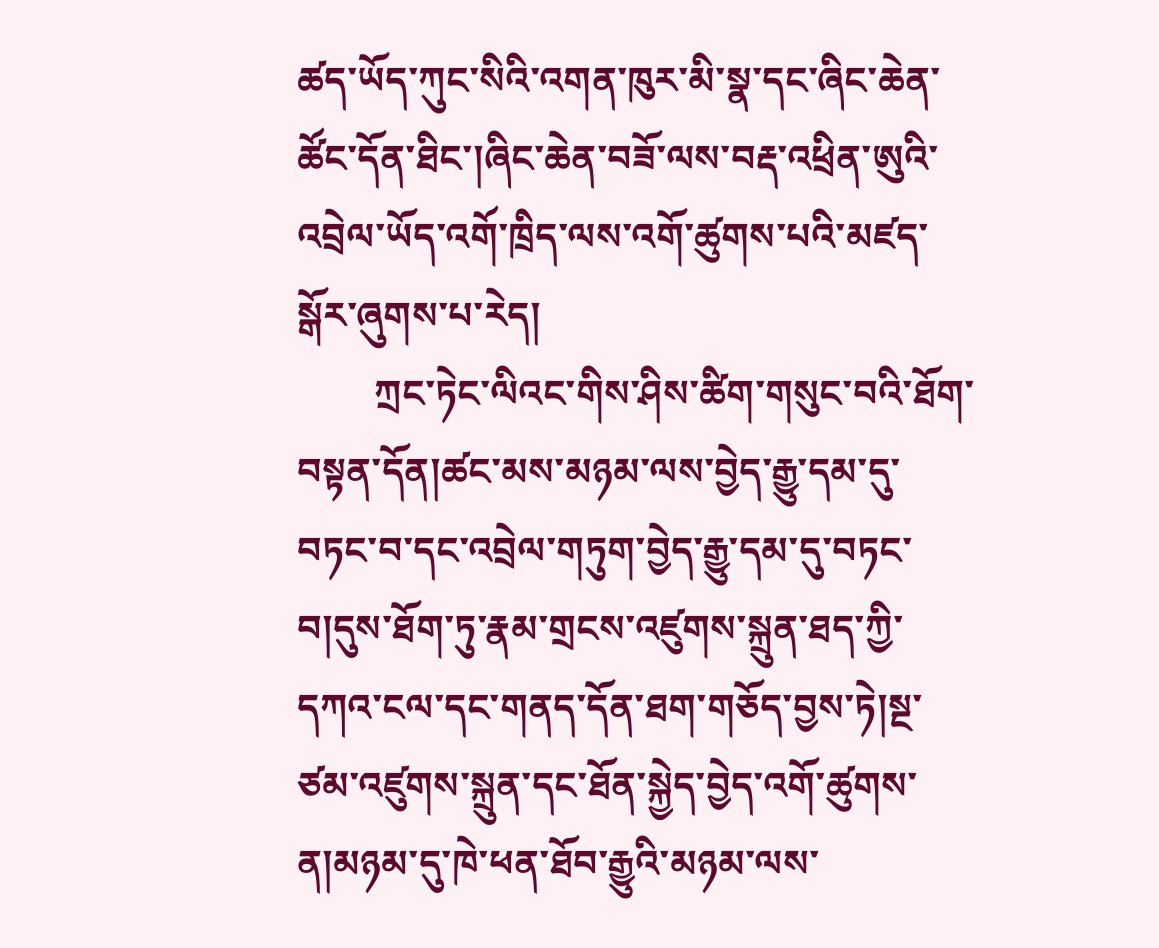ཚད་ཡོད་ཀུང་སིའི་འགན་ཁུར་མི་སྣ་དང་ཞིང་ཆེན་ཚོང་དོན་ཐིང་།ཞིང་ཆེན་བཟོ་ལས་བརྡ་འཕྲིན་ཨུའི་འབྲེལ་ཡོད་འགོ་ཁྲིད་ལས་འགོ་ཚུགས་པའི་མཛད་སྒོར་ཞུགས་པ་རེད།
        ཀྲང་ཏེང་ལིའང་གིས་ཤིས་ཚིག་གསུང་བའི་ཐོག་བསྟན་དོན།ཚང་མས་མཉམ་ལས་བྱེད་རྒྱུ་དམ་དུ་བཏང་བ་དང་འབྲེལ་གཏུག་བྱེད་རྒྱུ་དམ་དུ་བཏང་བ།དུས་ཐོག་ཏུ་རྣམ་གྲངས་འཛུགས་སྐྲུན་ཐད་ཀྱི་དཀའ་ངལ་དང་གནད་དོན་ཐག་གཅོད་བྱས་ཏེ།སྔ་ཙམ་འཛུགས་སྐྲུན་དང་ཐོན་སྐྱེད་བྱེད་འགོ་ཚུགས་ན།མཉམ་དུ་ཁེ་ཕན་ཐོབ་རྒྱུའི་མཉམ་ལས་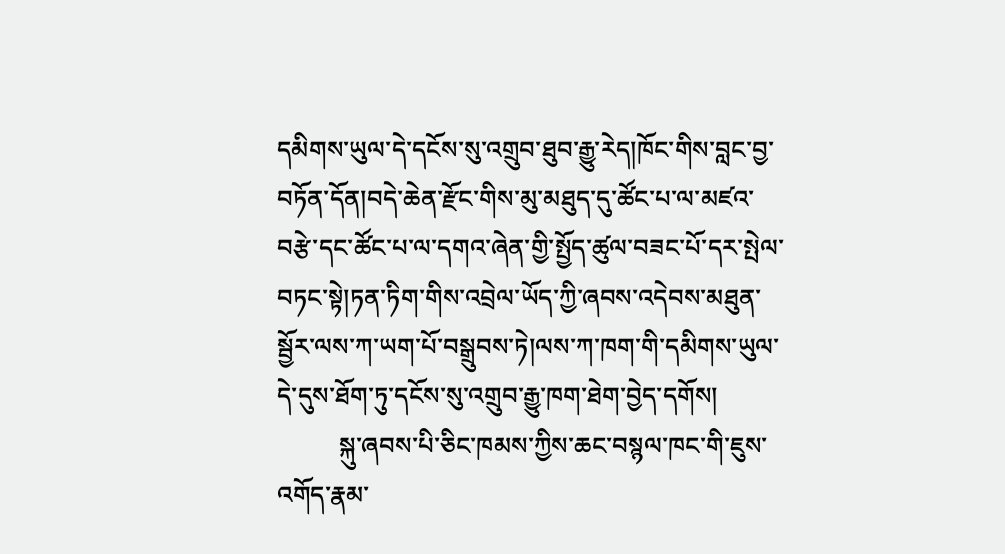དམིགས་ཡུལ་དེ་དངོས་སུ་འགྲུབ་ཐུབ་རྒྱུ་རེད།ཁོང་གིས་བླང་བྱ་བཏོན་དོན།བདེ་ཆེན་རྫོང་གིས་མུ་མཐུད་དུ་ཚོང་པ་ལ་མཛའ་བརྩེ་དང་ཚོང་པ་ལ་དགའ་ཞེན་གྱི་སྤྱོད་ཚུལ་བཟང་པོ་དར་སྤེལ་བཏང་སྟེ།ཏན་ཏིག་གིས་འབྲེལ་ཡོད་ཀྱི་ཞབས་འདེབས་མཐུན་སྦྱོར་ལས་ཀ་ཡག་པོ་བསྒྲུབས་ཏེ།ལས་ཀ་ཁག་གི་དམིགས་ཡུལ་དེ་དུས་ཐོག་ཏུ་དངོས་སུ་འགྲུབ་རྒྱུ་ཁག་ཐེག་བྱེད་དགོས།
          སྐུ་ཞབས་པི་ཅིང་ཁམས་ཀྱིས་ཆང་བསྙལ་ཁང་གི་ཇུས་འགོད་རྣམ་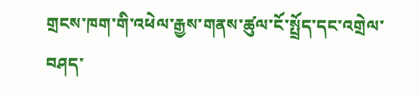གྲངས་ཁག་གི་འཕེལ་རྒྱས་གནས་ཚུལ་ངོ་སྤྲོད་དང་འགྲེལ་བཤད་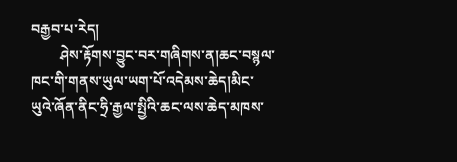བརྒྱབ་པ་རེད།
        ཤེས་རྟོགས་བྱུང་བར་གཞིགས་ན།ཆང་བསྙལ་ཁང་གི་གནས་ཡུལ་ཡག་པོ་འདེམས་ཆེད།མིང་ཡུའེ་ཞོན་ནིང་ཧྲི་རྒྱལ་སྤྱིའི་ཆང་ལས་ཆེད་མཁས་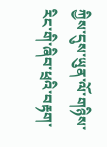ཀྱིས་དུས་ཡུན་ལོ་གཉིས་རིང་གི་ཞིབ་ཕྲའི་བརྟག་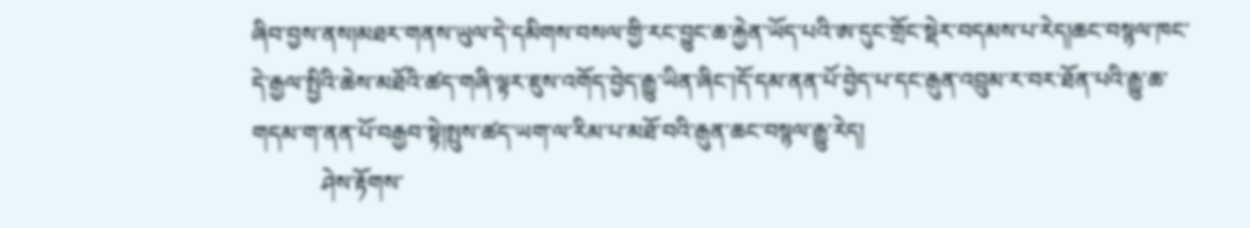ཞིབ་བྱས་ནས།མཐར་གནས་ཡུལ་དེ་དམིགས་བསལ་གྱི་རང་བྱུང་ཆ་རྐྱེན་ཡོད་པའི་ཨ་དུང་གྲོང་སྡེར་བདམས་པ་རེད།ཆང་བསྙལ་ཁང་དེ་རྒྱལ་སྤྱིའི་ཆེས་མཐོའི་ཚད་གཞི་ལྟར་ཇུས་འགོད་བྱེད་རྒྱུ་ཡིན་ཞིང་།དོ་དམ་ནན་པོ་བྱེད་པ་དང་རྒུན་འབྲུམ་ར་བར་ཐོན་པའི་རྒྱུ་ཆ་གདམ་ག་ནན་པོ་བརྒྱབ་སྟེ།སྤུས་ཚད་ཡག་ལ་རིམ་པ་མཐོ་བའི་རྒུན་ཆང་བསྙལ་རྒྱུ་རེད།
            ཤེས་རྟོགས་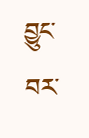བྱུང་བར་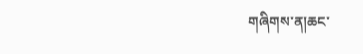གཞིགས་ན།ཆང་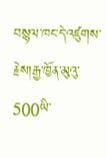བསྙལ་ཁང་དེ་འཛུགས་རྗེས།རྒྱ་ཁྱོན་མུའུ་500ཡི་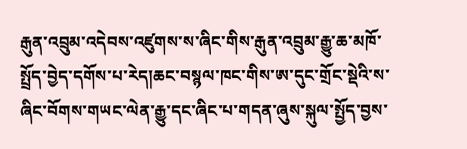རྒུན་འབྲུམ་འདེབས་འཛུགས་ས་ཞིང་གིས་རྒུན་འབྲུམ་རྒྱུ་ཆ་མཁོ་སྤྲོད་བྱེད་དགོས་པ་རེད།ཆང་བསྙལ་ཁང་གིས་ཨ་དུང་གྲོང་སྡེའི་ས་ཞིང་བོགས་གཡང་ལེན་རྒྱུ་དང་ཞིང་པ་གདན་ཞུས་སྐུལ་སྤྱོད་བྱས་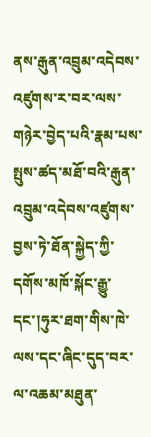ནས་རྒུན་འབྲུམ་འདེབས་འཛུགས་ར་བར་ལས་གཉེར་བྱེད་པའི་རྣམ་པས་སྤུས་ཚད་མཐོ་བའི་རྒུན་འབྲུམ་འདེབས་འཛུགས་བྱས་ཏེ་ཐོན་སྐྱེད་ཀྱི་དགོས་མཁོ་སྐོང་རྒྱུ་དང་།ཧུར་ཐག་གིས་ཁེ་ལས་དང་ཞིང་དུད་བར་ལ་འཆམ་མཐུན་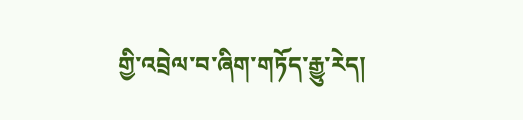གྱི་འབྲེལ་བ་ཞིག་གཏོད་རྒྱུ་རེད།